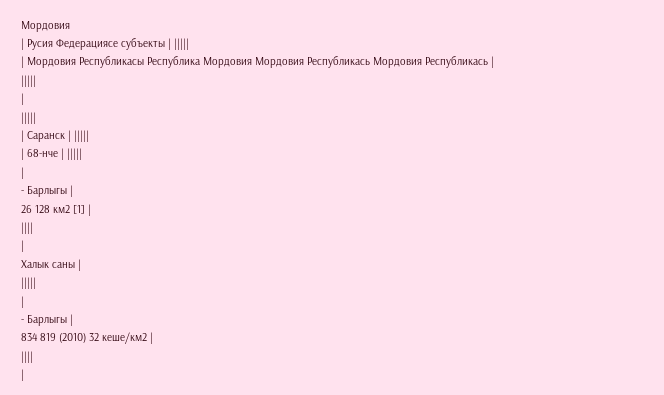Мордовия
| Русия Федерациясе субъекты | |||||
| Мордовия Республикасы Республика Мордовия Мордовия Республикась Мордовия Республикась |
|||||
|
|||||
| Саранск | |||||
| 68-нче | |||||
|
- Барлыгы |
26 128 км2 [1] |
||||
|
Халык саны |
|||||
|
- Барлыгы |
834 819 (2010) 32 кеше/км2 |
||||
|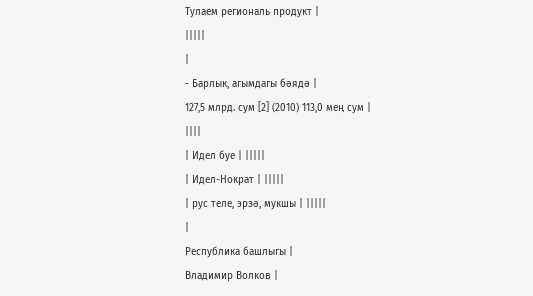Тулаем региональ продукт |
|||||
|
- Барлык, агымдагы бәядә |
127,5 млрд. сум [2] (2010) 113,0 мең сум |
||||
| Идел буе | |||||
| Идел-Нократ | |||||
| рус теле, эрзә, мукшы | |||||
|
Республика башлыгы |
Владимир Волков |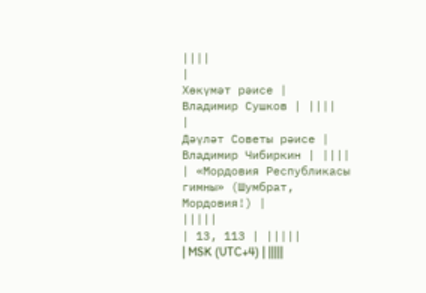||||
|
Хөкүмәт рәисе |
Владимир Сушков | ||||
|
Дәүләт Советы рәисе |
Владимир Чибиркин | ||||
| «Мордовия Республикасы гимны» (Шумбрат, Мордовия!) |
|||||
| 13, 113 | |||||
| MSK (UTC+4) | |||||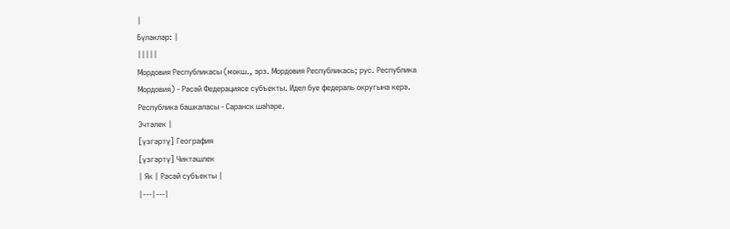|
Бүләкләр: |
|||||
Мордовия Республикасы (мокш., эрз. Мордовия Республикась; рус. Республика Мордовия) - Рәсәй Федерациясе субъекты. Идел буе федераль округына керә.
Республика башкаласы - Саранск шәһәре.
Эчтәлек |
[үзгәртү] География
[үзгәртү] Чиктәшлек
| Як | Рәсәй субъекты |
|---|---|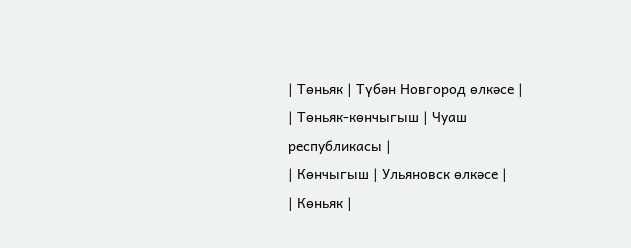| Төньяк | Түбән Новгород өлкәсе |
| Төньяк-көнчыгыш | Чуаш республикасы |
| Көнчыгыш | Ульяновск өлкәсе |
| Көньяк |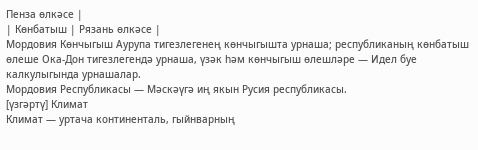Пенза өлкәсе |
| Көнбатыш | Рязань өлкәсе |
Мордовия Көнчыгыш Аурупа тигезлегенең көнчыгышта урнаша; республиканың көнбатыш өлеше Ока-Дон тигезлегендә урнаша, үзәк һәм көнчыгыш өлешләре — Идел буе калкулыгында урнашалар.
Мордовия Республикасы — Мәскәүгә иң якын Русия республикасы.
[үзгәртү] Климат
Климат — уртача континенталь, гыйнварның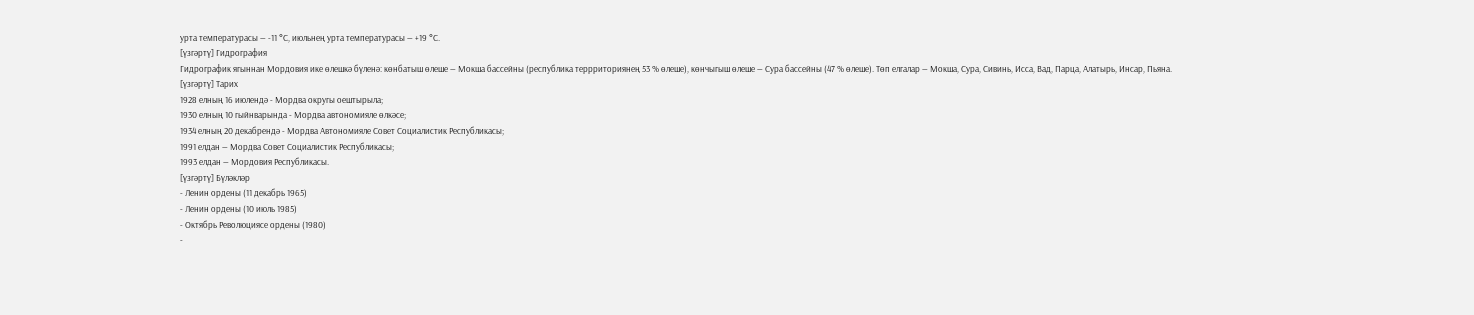урта температурасы — -11 °С, июльнең урта температурасы — +19 °С.
[үзгәртү] Гидрография
Гидрографик ягыннан Мордовия ике өлешкә бүленә: көнбатыш өлеше — Мокша бассейны (республика террриториянең 53 % өлеше), көнчыгыш өлеше — Сура бассейны (47 % өлеше). Төп елгалар — Мокша, Сура, Сивинь, Исса, Вад, Парца, Алатырь, Инсар, Пьяна.
[үзгәртү] Тарих
1928 елның 16 июлендә - Мордва округы оештырыла;
1930 елның 10 гыйнварында - Мордва автономияле өлкәсе;
1934 елның 20 декабрендә - Мордва Автономияле Совет Социалистик Республикасы;
1991 елдан — Мордва Совет Социалистик Республикасы;
1993 елдан — Мордовия Республикасы.
[үзгәртү] Бүләкләр
- Ленин ордены (11 декабрь 1965)
- Ленин ордены (10 июль 1985)
- Октябрь Революциясе ордены (1980)
-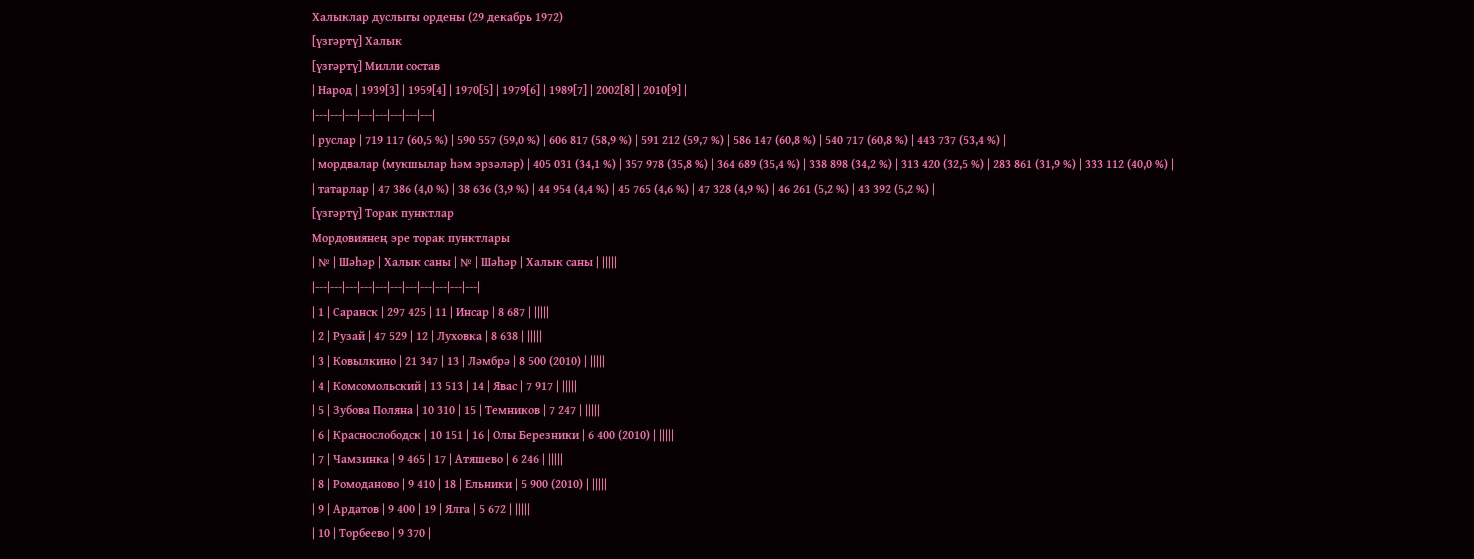Халыклар дуслыгы ордены (29 декабрь 1972)
[үзгәртү] Халык
[үзгәртү] Милли состав
| Народ | 1939[3] | 1959[4] | 1970[5] | 1979[6] | 1989[7] | 2002[8] | 2010[9] |
|---|---|---|---|---|---|---|---|
| руслар | 719 117 (60,5 %) | 590 557 (59,0 %) | 606 817 (58,9 %) | 591 212 (59,7 %) | 586 147 (60,8 %) | 540 717 (60,8 %) | 443 737 (53,4 %) |
| мордвалар (мукшылар һәм эрзәләр) | 405 031 (34,1 %) | 357 978 (35,8 %) | 364 689 (35,4 %) | 338 898 (34,2 %) | 313 420 (32,5 %) | 283 861 (31,9 %) | 333 112 (40,0 %) |
| татарлар | 47 386 (4,0 %) | 38 636 (3,9 %) | 44 954 (4,4 %) | 45 765 (4,6 %) | 47 328 (4,9 %) | 46 261 (5,2 %) | 43 392 (5,2 %) |
[үзгәртү] Торак пунктлар
Мордовиянең эре торак пунктлары
| № | Шәһәр | Халык саны | № | Шәһәр | Халык саны | |||||
|---|---|---|---|---|---|---|---|---|---|---|
| 1 | Саранск | 297 425 | 11 | Инсар | 8 687 | |||||
| 2 | Рузай | 47 529 | 12 | Луховка | 8 638 | |||||
| 3 | Ковылкино | 21 347 | 13 | Ләмбрә | 8 500 (2010) | |||||
| 4 | Комсомольский | 13 513 | 14 | Явас | 7 917 | |||||
| 5 | Зубова Поляна | 10 310 | 15 | Темников | 7 247 | |||||
| 6 | Краснослободск | 10 151 | 16 | Олы Березники | 6 400 (2010) | |||||
| 7 | Чамзинка | 9 465 | 17 | Атяшево | 6 246 | |||||
| 8 | Ромоданово | 9 410 | 18 | Ельники | 5 900 (2010) | |||||
| 9 | Ардатов | 9 400 | 19 | Ялга | 5 672 | |||||
| 10 | Торбеево | 9 370 |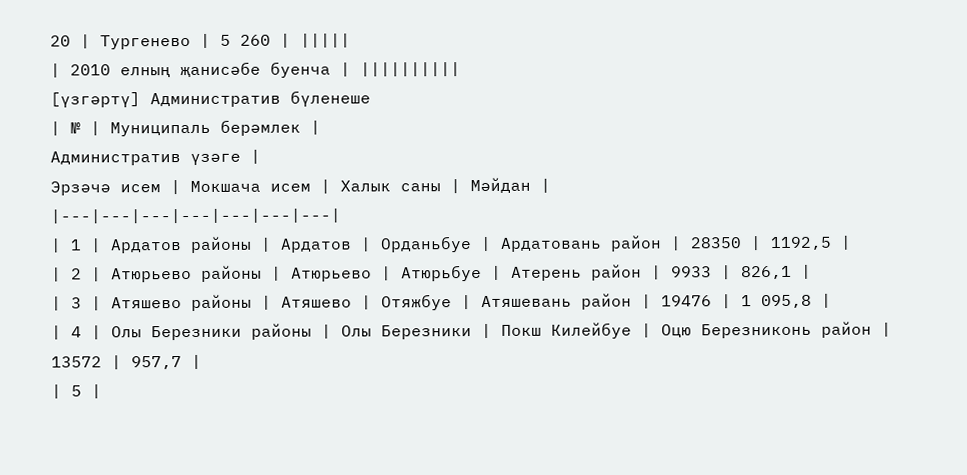20 | Тургенево | 5 260 | |||||
| 2010 елның җанисәбе буенча | ||||||||||
[үзгәртү] Административ бүленеше
| № | Муниципаль берәмлек |
Административ үзәге |
Эрзәчә исем | Мокшача исем | Халык саны | Мәйдан |
|---|---|---|---|---|---|---|
| 1 | Ардатов районы | Ардатов | Орданьбуе | Ардатовань район | 28350 | 1192,5 |
| 2 | Атюрьево районы | Атюрьево | Атюрьбуе | Атерень район | 9933 | 826,1 |
| 3 | Атяшево районы | Атяшево | Отяжбуе | Атяшевань район | 19476 | 1 095,8 |
| 4 | Олы Березники районы | Олы Березники | Покш Килейбуе | Оцю Березниконь район | 13572 | 957,7 |
| 5 |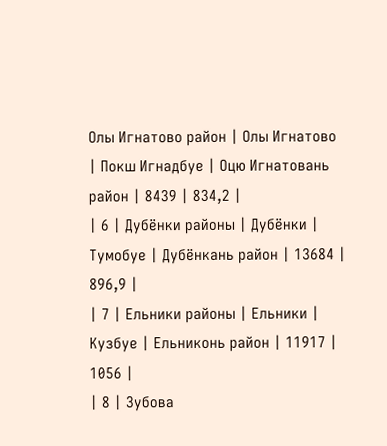Олы Игнатово район | Олы Игнатово | Покш Игнадбуе | Оцю Игнатовань район | 8439 | 834,2 |
| 6 | Дубёнки районы | Дубёнки | Тумобуе | Дубёнкань район | 13684 | 896,9 |
| 7 | Ельники районы | Ельники | Кузбуе | Ельниконь район | 11917 | 1056 |
| 8 | Зубова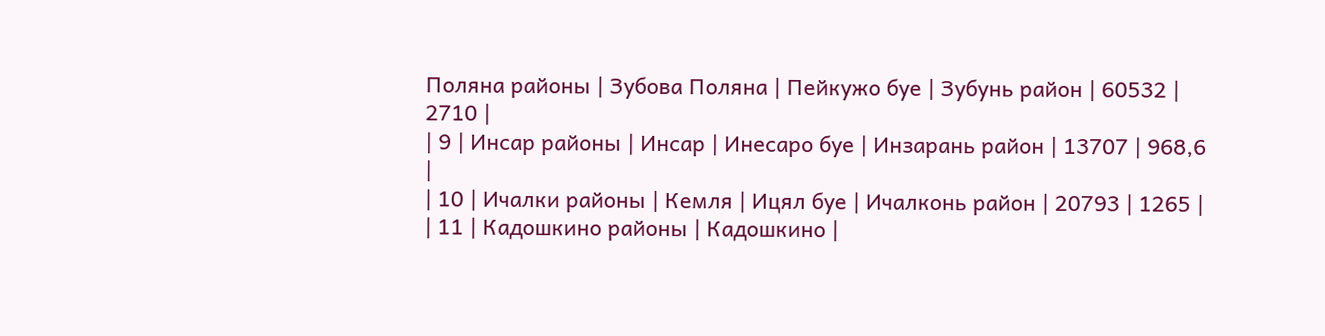Поляна районы | Зубова Поляна | Пейкужо буе | Зубунь район | 60532 | 2710 |
| 9 | Инсар районы | Инсар | Инесаро буе | Инзарань район | 13707 | 968,6 |
| 10 | Ичалки районы | Кемля | Ицял буе | Ичалконь район | 20793 | 1265 |
| 11 | Кадошкино районы | Кадошкино |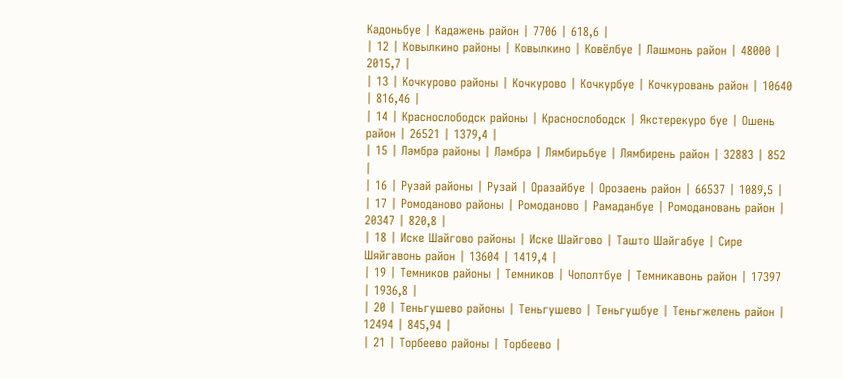Кадоньбуе | Кадажень район | 7706 | 618,6 |
| 12 | Ковылкино районы | Ковылкино | Ковёлбуе | Лашмонь район | 48000 | 2015,7 |
| 13 | Кочкурово районы | Кочкурово | Кочкурбуе | Кочкуровань район | 10640 | 816,46 |
| 14 | Краснослободск районы | Краснослободск | Якстерекуро буе | Ошень район | 26521 | 1379,4 |
| 15 | Ләмбрә районы | Ләмбрә | Лямбирьбуе | Лямбирень район | 32883 | 852 |
| 16 | Рузай районы | Рузай | Оразайбуе | Орозаень район | 66537 | 1089,5 |
| 17 | Ромоданово районы | Ромоданово | Рамаданбуе | Ромодановань район | 20347 | 820,8 |
| 18 | Иске Шайгово районы | Иске Шайгово | Ташто Шайгабуе | Сире Шяйгавонь район | 13604 | 1419,4 |
| 19 | Темников районы | Темников | Чополтбуе | Темникавонь район | 17397 | 1936,8 |
| 20 | Теньгушево районы | Теньгушево | Теньгушбуе | Теньгжелень район | 12494 | 845,94 |
| 21 | Торбеево районы | Торбеево |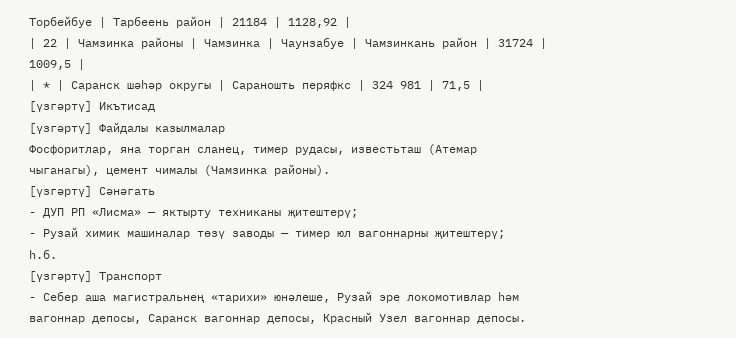Торбейбуе | Тарбеень район | 21184 | 1128,92 |
| 22 | Чамзинка районы | Чамзинка | Чаунзабуе | Чамзинкань район | 31724 | 1009,5 |
| * | Саранск шәһәр округы | Сараношть перяфкс | 324 981 | 71,5 |
[үзгәртү] Икътисад
[үзгәртү] Файдалы казылмалар
Фосфоритлар, яна торган сланец, тимер рудасы, известьташ (Атемар чыганагы), цемент чималы (Чамзинка районы).
[үзгәртү] Сәнәгать
- ДУП РП «Лисма» — яктырту техниканы җитештерү;
- Рузай химик машиналар төзү заводы — тимер юл вагоннарны җитештерү;
һ.б.
[үзгәртү] Транспорт
- Себер аша магистральнең «тарихи» юнәлеше, Рузай эре локомотивлар һәм вагоннар депосы, Саранск вагоннар депосы, Красный Узел вагоннар депосы.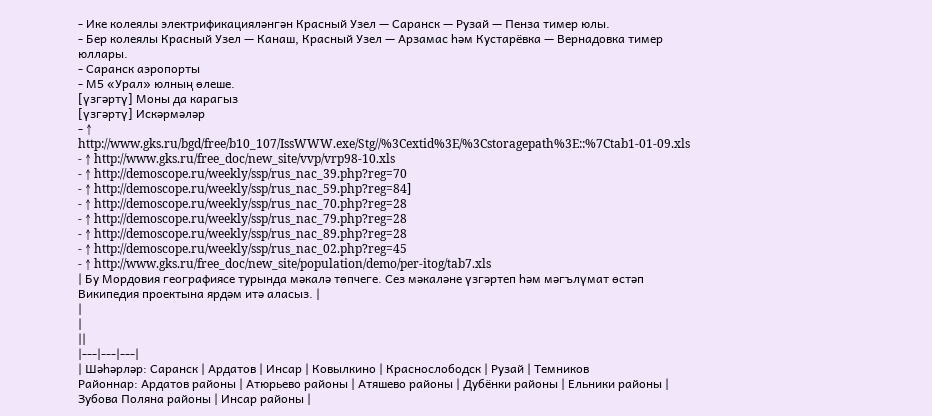- Ике колеялы электрификацияләнгән Красный Узел — Саранск — Рузай — Пенза тимер юлы.
- Бер колеялы Красный Узел — Канаш, Красный Узел — Арзамас һәм Кустарёвка — Вернадовка тимер юллары.
- Саранск аэропорты
- М5 «Урал» юлның өлеше.
[үзгәртү] Моны да карагыз
[үзгәртү] Искәрмәләр
- ↑ http://www.gks.ru/bgd/free/b10_107/IssWWW.exe/Stg//%3Cextid%3E/%3Cstoragepath%3E::%7Ctab1-01-09.xls
- ↑ http://www.gks.ru/free_doc/new_site/vvp/vrp98-10.xls
- ↑ http://demoscope.ru/weekly/ssp/rus_nac_39.php?reg=70
- ↑ http://demoscope.ru/weekly/ssp/rus_nac_59.php?reg=84]
- ↑ http://demoscope.ru/weekly/ssp/rus_nac_70.php?reg=28
- ↑ http://demoscope.ru/weekly/ssp/rus_nac_79.php?reg=28
- ↑ http://demoscope.ru/weekly/ssp/rus_nac_89.php?reg=28
- ↑ http://demoscope.ru/weekly/ssp/rus_nac_02.php?reg=45
- ↑ http://www.gks.ru/free_doc/new_site/population/demo/per-itog/tab7.xls
| Бу Мордовия географиясе турында мәкалә төпчеге. Сез мәкаләне үзгәртеп һәм мәгълүмат өстәп Википедия проектына ярдәм итә аласыз. |
|
|
||
|---|---|---|
| Шәһәрләр: Саранск | Ардатов | Инсар | Ковылкино | Краснослободск | Рузай | Темников
Районнар: Ардатов районы | Атюрьево районы | Атяшево районы | Дубёнки районы | Ельники районы | Зубова Поляна районы | Инсар районы |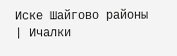Иске Шайгово районы | Ичалки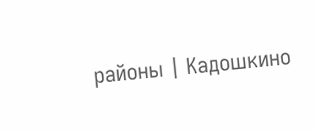районы | Кадошкино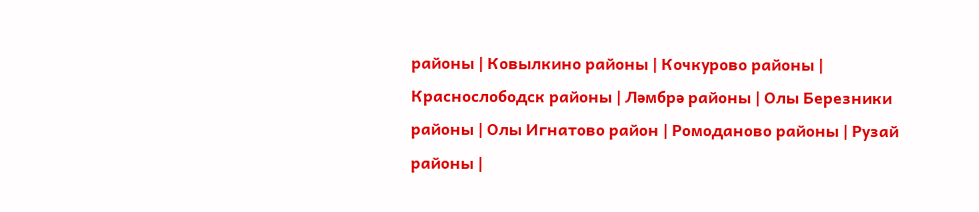районы | Ковылкино районы | Кочкурово районы | Краснослободск районы | Ләмбрә районы | Олы Березники районы | Олы Игнатово район | Ромоданово районы | Рузай районы |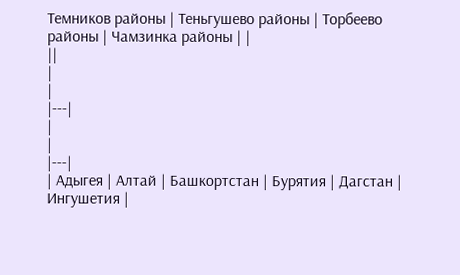Темников районы | Теньгушево районы | Торбеево районы | Чамзинка районы | |
||
|
|
|---|
|
|
|---|
| Адыгея | Алтай | Башкортстан | Бурятия | Дагстан | Ингушетия |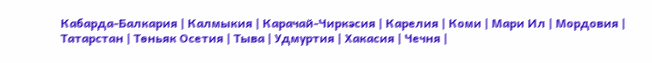Кабарда-Балкария | Калмыкия | Карачай-Чиркәсия | Карелия | Коми | Мари Ил | Мордовия | Татарстан | Төньяк Осетия | Тыва | Удмуртия | Хакасия | Чечня |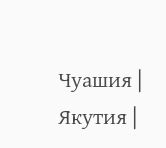Чуашия | Якутия |